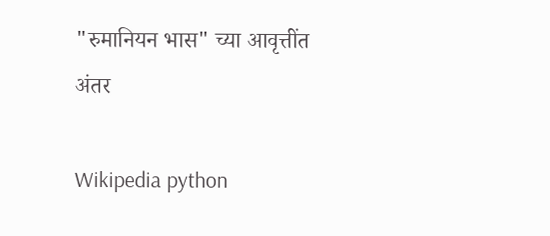"रुमानियन भास" च्या आवृत्तींत अंतर

Wikipedia python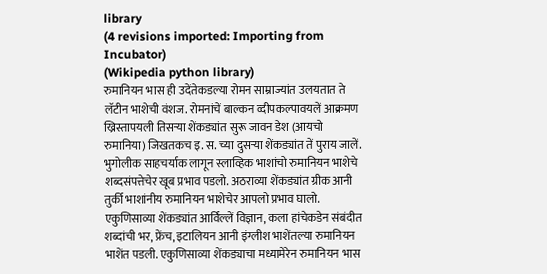library
(4 revisions imported: Importing from Incubator)
(Wikipedia python library)
रुमानियन भास ही उदेंतेकडल्या रोमन साम्राज्यांत उलयतात ते लॅटीन भाशेची वंशज. रोमनांचें बाल्कन व्दीपकल्पावयलें आक्रमण ख्रिस्तापयली तिसऱ्या शेंकड्यांत सुरू जावन डेश (आयचो रुमानिया) जिखतकच इ. स. च्या दुसऱ्या शेंकड्यांत तें पुराय जालें. भुगोलीक साहचर्याक लागून स्लाव्हिक भाशांचो रुमानियन भाशेचे शब्दसंपत्तेचेर खूब प्रभाव पडलो. अठराव्या शेंकड्यांत ग्रीक आनी तुर्की भाशांनीय रुमानियन भाशेचेर आपलो प्रभाव घालो. एकुणिसाव्या शेंकड्यांत आर्विल्लें विज्ञान, कला हांचेकडेन संबंदीत शब्दांची भर, फ्रेंच, इटालियन आनी इंग्लीश भाशेंतल्या रुमानियन भाशेंत पडली. एकुणिसाव्या शेंकड्याचा मध्यामेरेन रुमानियन भास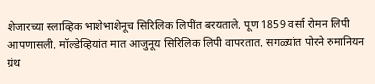शेजारच्या स्लाव्हिक भाशेभाशेनूच सिरिलिक लिपींत बरयताले. पूण 1859 वर्सा रोमन लिपी आपणासली. मॉल्डेव्हियांत मात आजुनूय सिरिलिक लिपी वापरतात. सगळ्यांत पोरने रुमानियन ग्रंथ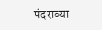पंदराव्या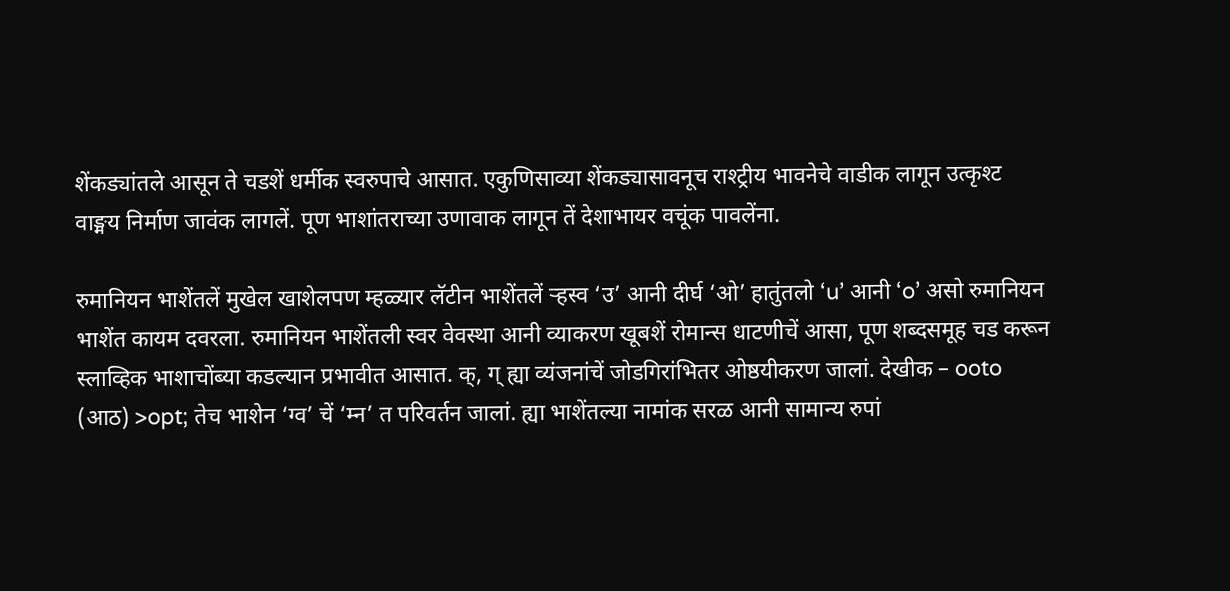शेंकड्यांतले आसून ते चडशें धर्मीक स्वरुपाचे आसात. एकुणिसाव्या शेंकड्यासावनूच राश्ट्रीय भावनेचे वाडीक लागून उत्कृश्ट वाङ्मय निर्माण जावंक लागलें. पूण भाशांतराच्या उणावाक लागून तें देशाभायर वचूंक पावलेंना.

रुमानियन भाशेंतलें मुखेल खाशेलपण म्हळ्यार लॅटीन भाशेंतलें ऱ्हस्व ‘उ’ आनी दीर्घ ‘ओ’ हातुंतलो ‘u’ आनी ‘o’ असो रुमानियन भाशेंत कायम दवरला. रुमानियन भाशेंतली स्वर वेवस्था आनी व्याकरण खूबशें रोमान्स धाटणीचें आसा, पूण शब्दसमूह चड करून स्लाव्हिक भाशाचोंब्या कडल्यान प्रभावीत आसात. क्, ग् ह्या व्यंजनांचें जोडगिरांभितर ओष्ठयीकरण जालां. देखीक – ooto (आठ) >opt; तेच भाशेन ‘ग्व’ चें ‘म्न’ त परिवर्तन जालां. ह्या भाशेंतल्या नामांक सरळ आनी सामान्य रुपां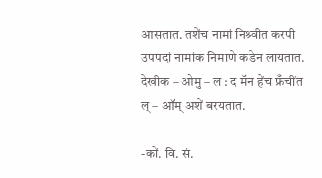आसतात. तशेंच नामां निश्र्वीत करपी उपपदां नामांक निमाणे कडेन लायतात. देखीक – ओमु – ल : द मॅन हेंच फ्रँचींत ल् – ऑम् अशें बरयतात.

-कों. वि. सं.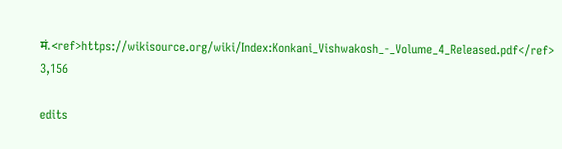मं.<ref>https://wikisource.org/wiki/Index:Konkani_Vishwakosh_-_Volume_4_Released.pdf</ref>
3,156

edits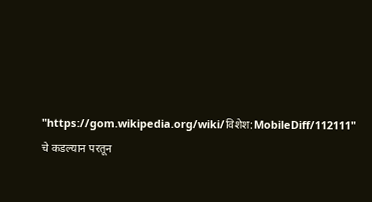"https://gom.wikipedia.org/wiki/विशेश:MobileDiff/112111" चे कडल्यान परतून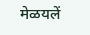मेळयलें